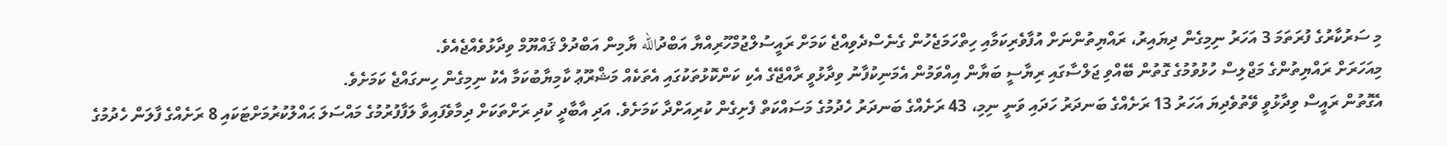މި ސަރުކާރުގެ ފުރަތަމަ 3 އަހަރު ނިމިގެން ދިޔައިރު، ރައްޔިތުންނަށް އުފާވެރިކަމާއި ހިތްހަމަޖެހުން ގެނެސްދެވިއްޖެ ކަމަށް ރައީސުލްޖުމްހޫރިއްޔާ އަބްދުالله ޔާމިން އަބްދުލް ޤައްޔޫމް ވިދާޅުވެއްޖެއެވެ.
މިއަހަރަށް ރައްޔިތުންގެ މަޖްލިސް ހުޅުވުމުގެ ގޮތުން ބޭއްވި ޖަލްސާގައި ރިޔާސީ ބަޔާން އިއްވަމުން އެމަނިކުފާނު ވިދާޅުވީ ރާއްޖޭގެ އެކި ކަންކޮޅުތަކުގައި އެތަކެއް މަޝްރޫޢު ކާމިޔާބުކަމާ އެކު ނިމިގެން ހިނގައްޖެ ކަމަށެވެ.
އެގޮތުން ރައީސް ވިދާޅުވީ ވޭތުވެދިޔަ އަހަރު 13 ރަށެއްގެ ބަނދަރު ހަދައި ވަނީ ނިމި، 43 ރަށެއްގެ ބަނދަރު ހެދުމުގެ މަސައްކަތް ފެށިގެން ކުރިއަށްދާ ކަމަށެވެ. އަދި އާބާދީ ކުދި ރަށްތަކަށް ދިމާވެފައިވާ ލަފާފުރުމުގެ މައްސަލަ ޙައްލުކުރުމަށްޓަކައި 8 ރަށެއްގެ ފާލަން ހެދުމުގެ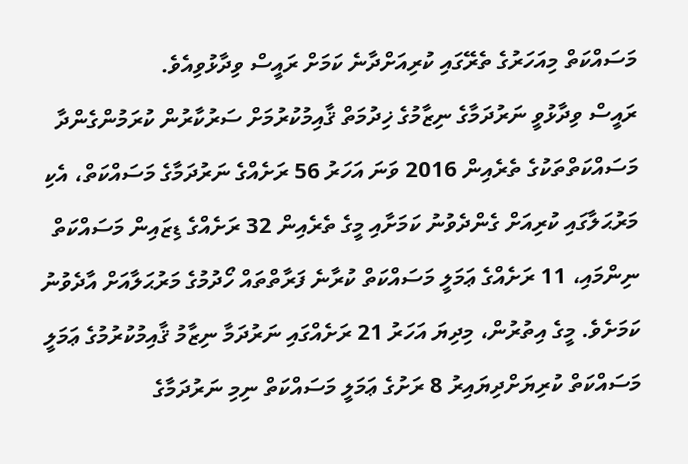މަސައްކަތް މިއަހަރުގެ ތެރޭގައި ކުރިއަށްދާނެ ކަމަށް ރައީސް ވިދާޅުވިއެވެ.
ރައީސް ވިދާޅުވީ ނަރުދަމާގެ ނިޒާމުގެ ޚިދުމަތް ޤާއިމުކުރުމަށް ސަރުކާރުން ކުރަމުންގެންދާ މަސައްކަތްތަކުގެ ތެރެއިން 2016 ވަނަ އަހަރު 56 ރަށެއްގެ ނަރުދަމާގެ މަސައްކަތް، އެކި މަރުޙަލާގައި ކުރިއަށް ގެންދެވުނު ކަމަށާއި މީގެ ތެރެއިން 32 ރަށެއްގެ ޑިޒައިން މަސައްކަތް ނިންމައި، 11 ރަށެއްގެ ޢަމަލީ މަސައްކަތް ކުރާނެ ފަރާތްތައް ހޯދުމުގެ މަރުޙަލާއަށް އާދެވުނު ކަމަށެވެ. މީގެ އިތުރުން، މިދިޔަ އަހަރު 21 ރަށެއްގައި ނަރުދަމާ ނިޒާމު ޤާއިމުކުރުމުގެ ޢަމަލީ މަސައްކަތް ކުރިޔަށްދިޔައިރު 8 ރަށުގެ ޢަމަލީ މަސައްކަތް ނިމި ނަރުދަމާގެ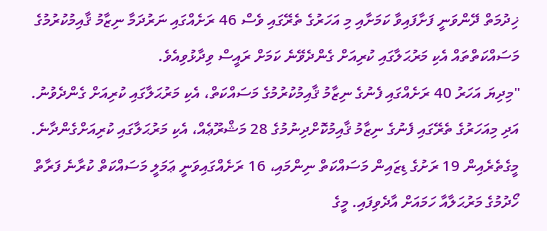ޚިދުމަތް ދޭންވަނީ ފަށާފައިވާ ކަމަށާއި މި އަހަރުގެ ތެރޭގައި ވެސް 46 ރަށެއްގައި ނަރުދަމާ ނިޒާމު ޤާއިމުކުރުމުގެ މަސައްކަތްތައް އެކި މަރުޙަލާގައި ކުރިއަށް ގެންދެވޭނެ ކަމަށް ރައީސް ވިދާޅުވިއެވެ.
"މިދިޔަ އަހަރު 40 ރަށެއްގައި ފެނުގެ ނިޒާމު ޤާއިމުކުރުމުގެ މަސައްކަތް، އެކި މަރުޙަލާގައި ކުރިއަށް ގެންދެވުނު. އަދި މިއަހަރުގެ ތެރޭގައި ފެނުގެ ނިޒާމު ޤާއިމުކޮށްދިނުމުގެ 28 މަޝްރޫޢެއް، އެކި މަރުޙަލާގައި ކުރިއަށްގެންދާނެ. މީގެތެރެއިން 19 ރަށުގެ ޑިޒައިން މަސައްކަތް ނިންމައި، 16 ރަށެއްގައިވަނީ ޢަމަލީ މަސައްކަތް ކުރާނެ ފަރާތް ހޯދުމުގެ މަރުޙަލާއާ ހަމައަށް އާދެވިފައި. މީގެ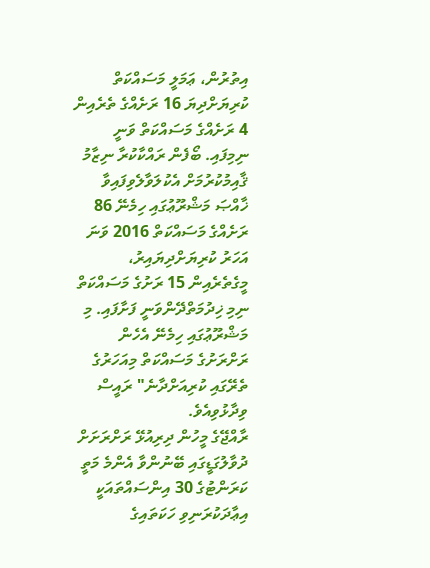އިތުރުން، ޢަމަލީ މަސައްކަތް ކުރިޔަށްދިޔަ 16 ރަށެއްގެ ތެރެއިން 4 ރަށެއްގެ މަސައްކަތް ވަނީ ނިމިފައި. ބޯފެން ރައްކާކުރާ ނިޒާމު ޤާއިމުކުރުމަށް އެކުލަވާލެވިފައިވާ ޚާއްޞަ މަޝްރޫޢުގައި ހިމެނޭ 86 ރަށެއްގެ މަސައްކަތް 2016 ވަނަ އަހަރު ކުރިޔަށްދިޔައިރު، މީގެތެރެއިން 15 ރަށުގެ މަސައްކަތް ނިމި ޚިދުމަތްދޭންވަނީ ފަށާފައި. މި މަޝްރޫޢުގައި ހިމެނޭ އެހެން ރަށްރަށުގެ މަސައްކަތް މިއަހަރުގެ ތެރޭގައި ކުރިއަށްދާނެ" ރައީސް ވިދާޅުވިއެވެ.
ރާއްޖޭގެ މީހުން ދިރިއުޅޭ ރަށްރަށަށް ދުވާލުގަޑީގައި ބޭނުންވާ އެންމެ މަތީ ކަރަންޓުގެ 30 އިންސައްތައަކީ އިޢާދަކުރަނިވި ހަކަތައިގެ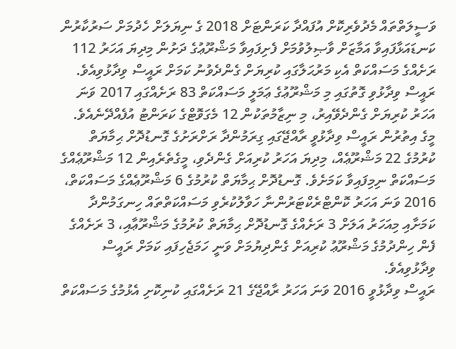ވަސީލަތްތައް މެދުވެރިކޮށް އުފައްދާ ކަރަންޓަށް 2018 ގެ ނިޔަލަށް ހެދުމަށް ސަރުކާރުން ކަނޑައަޅާފައިވާ އަމާޒަށް ވާޞިލުވުމަށް ފެށިފައިވާ މަޝްރޫޢުގެ ދަށުން މިދިޔަ އަހަރު 112 ރަށެއްގެ މަސައްކަތް އެކި މަރުޙަލާގައި ކުރިޔަށް ގެންދެވުނު ކަމަށް ރައީސް ވިދާޅުވިއެވެ.
ރައީސް ވިދާޅުވި ގޮތުގައި މި މަޝްރޫޢުގެ ޢަމަލީ މަސައްކަތް 83 ރަށެއްގައި 2017 ވަނަ އަހަރު ކުރިޔަށް ގެންދެވޭއިރު، މި ނިޒާމުތަކުން 12 މެގަވޮޓްގެ ކަރަންޓު އުފެއްދޭނެއެވެ.
މީގެ އިތުރުން ރައީސް ވިދާޅުވީ ރާއްޖޭގައި ގިރަމުންދާ ރަށްރަށުގެ ގޮނޑުދޮށް ޙިމާޔަތް ކުރުމުގެ 22 މަޝްރޫޢެއް، މިދިޔަ އަހަރު ކުރިއަށް ގެންދެވި، މީގެތެރެއިން 12 މަޝްރޫޢެއްގެ މަސައްކަތް ނިމިފައިވާ ކަމަށެވެ. ގޮނޑުދޮށް ޙިމާޔަތް ކުރުމުގެ 6 މަޝްރޫޢެއްގެ މަސައްކަތް، 2016 ވަނަ އަހަރު ކޮންޓްރެކްޓަރުންނާ ހަވާލުކުރެވި މަސައްކަތްތައް ހިނގަމުންދާ ކަމަށާއި މިއަހަރު އަލަށް 3 ރަށެއްގެ ގޮނޑުދޮށް ޙިމާޔަތް ކުރުމުގެ މަޝްރޫޢާއި، 3 ރަށެއްގެ ފެން ހިންދުމުގެ މަޝްރޫޢު ކުރިއަށް ގެންދިޔުމަށް ވަނީ ހަމަޖެހިފައި ކަމަށް ރައީސް ވިދާޅުވިއެވެ.
ރައީސް ވިދާޅުވީ 2016 ވަނަ އަހަރު ރާއްޖޭގެ 21 ރަށެއްގައި ކުނިކޮށި އެޅުމުގެ މަސައްކަތް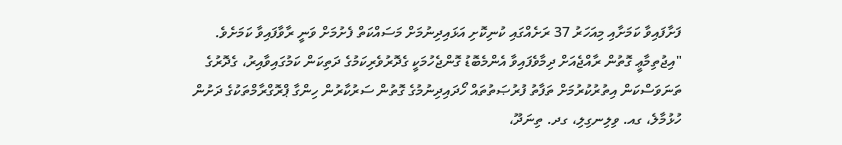ފަށާފައިވާ ކަމަށާއި މިއަހަރު 37 ރަށެއްގައި ކުނިކޮށި އަޅައިދިނުމަށް މަސައްކަތް ފެށުމަށް ވަނީ ރާވާފައިވާ ކަމަށެވެ.
"އިޖުތިމާޢީ ގޮތުން ރާއްޖެއަށް ދިމާވެފައިވާ އެންމެބޮޑު ގޮންޖެހުމަކީ ގެދޮރުވެރިކަމުގެ ދަތިކަން ކަމުގައިވާއިރު، ގެދޮރުގެ ތަނަވަސްކަން އިތުރުކުރުމަށް ތަފާތު ފުރުޞަތުތައް ހޯދައިދިނުމުގެ ގޮތުން ސަރުކާރުން ހިންގާ ޕްރޮގްރާމްތަކުގެ ދަށުން ހުޅުމާލެ، ގއ. ވިލިނގިލި، ގދ. ތިނަދޫ،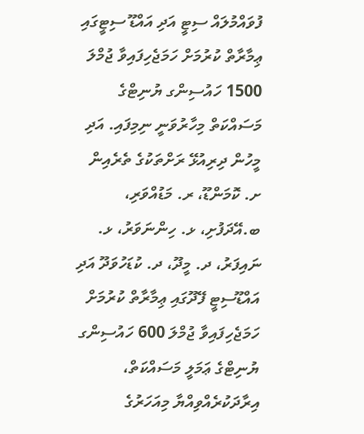ފުވައްމުލައް ސިޓީ އަދި އައްޑޫ ސިޓީގައި ޢިމާރާތް ކުރުމަށް ހަމަޖެހިފައިވާ ޖުމްލަ 1500 ހައުސިންގ ޔުނިޓްގެ މަސައްކަތް މިހާރުވަނީ ނިމިފައި. އަދި މީހުން ދިރިއުޅޭ ރަށްތަކުގެ ތެރެއިން ށ. ކޮމަންޑޫ، ރ. މަޑުއްވަރި، ބ.އޭދަފުށި، ޅ. ހިންނަވަރު، ޅ. ނައިފަރު، ދ. މީދޫ، ދ. ކުޑަހުވަދޫ އަދި އައްޑޫސިޓީ ފޭދޫގައި ޢިމާރާތް ކުރުމަށް ހަމަޖެހިފައިވާ ޖުމްލަ 600 ހައުސިންގ ޔުނިޓްގެ ޢަމަލީ މަސައްކަތް، އިރާދަކުރެއްވިއްޔާ މިއަހަރުގެ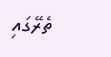ތެރޭގައި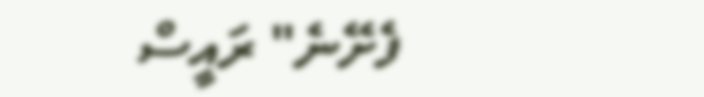ފެށޭނެ" ރައީސް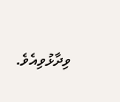ވިދާޅުވިއެވެ.